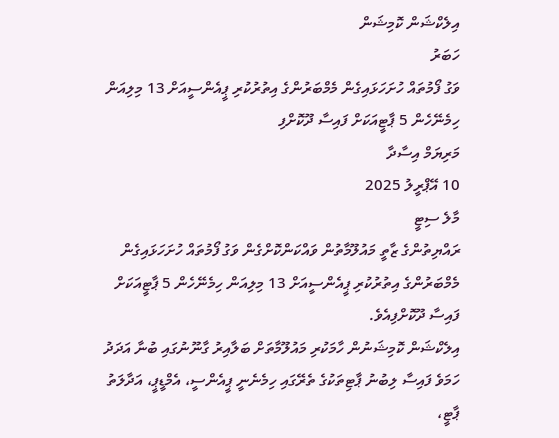އިލެކްޝަން ކޮމިޝަން
ހަބަރު
ވަގު ފޯމުތައް ހުށަހަޅައިގެން މެމްބަރުންގެ އިތުރުކުރި ޕީއެންސީއަށް 13 މިލިއަން ހިމެނޭހެން 5 ޕާޓީއަކަށް ފައިސާ ދޫކޮށްފި
މަރިޔަމް އިސާދާ
10 އޭޕްރީލު 2025
މާލެ ސިޓީ
ރައްޔިތުންގެ ޒާތީ މައުލޫމާތުން ވައްކަންކޮށްގެން ވަގު ފޯމުތައް ހުށަހަޅައިގެން މެމްބަރުންގެ އިތުރުކުރި ޕީއެންސީއަށް 13 މިލިއަން ހިމެނޭހެން 5 ޕާޓީއަކަށް ފައިސާ ދޫކޮށްފިއެވެ.
އިލެކްޝަން ކޮމިޝަނުން ހާމަކުރި މައުލޫމާތަށް ބަލާއިރު ގާނޫނުގައި ބުނާ އަދަދު ހަމަވެ ފައިސާ ލިބުނު ޕާޓިތަކުގެ ތެރޭގައި ހިމެނެނީ ޕީއެންސީ، އެމްޑީޕީ، އަދާލަތު ޕާޓީ،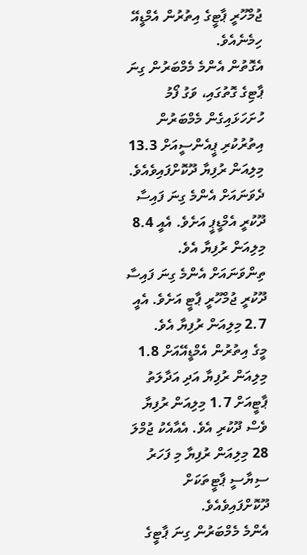ޖުމްހޫރީ ޕާޓީގެ އިތުރުން އެމްޑީއޭ ހިމެނެއެވެ.
އެގޮތުން އެންމެ މެމްބަރުން ގިނަ ޕާޓިގެ ގޮތުގައި، ވަގު ފޯމު ހުށަހަޅައިގެން މެމްބަރުން އިތުރުކުރި ޕީއެންސީއަށް 13.3 މިލިއަން ރުފިޔާ ދޫކޮށްފައިވެއެވެ.
ދެވަނައަށް އެންމެ ގިނަ ފައިސާ ދޫކުރީ އެމްޑީޕީ އަށެވެ. އެއީ 8.4 މިލިއަން ރުފިޔާ އެވެ.
ތިންވަނައަށް އެންމެ ގިނަ ފައިސާ ދޫކުރީ ޖުމްހޫރީ ޕާޓީ އަށެވެ. އެއީ 2.7 މިލިއަން ރުފިޔާ އެވެ.
މީގެ އިތުރުން އެމްޑީއޭއަށް 1.8 މިލިއަން ރުފިޔާ އަދި އަދާލަތު ޕާޓީއަށް 1.7 މިލިއަން ރުފިޔާ ވެސް ދޫކުރި އެވެ. އެއާއެކު ޖުމްލަ 28 މިލިއަން ރުފިޔާ މި ފަހަރު ސިޔާސީ ޕާޓީތަކަށް ދޫކޮށްފައިވެއެވެ.
އެންމެ މެމްބަރުން ގިނަ ޕާޓީގެ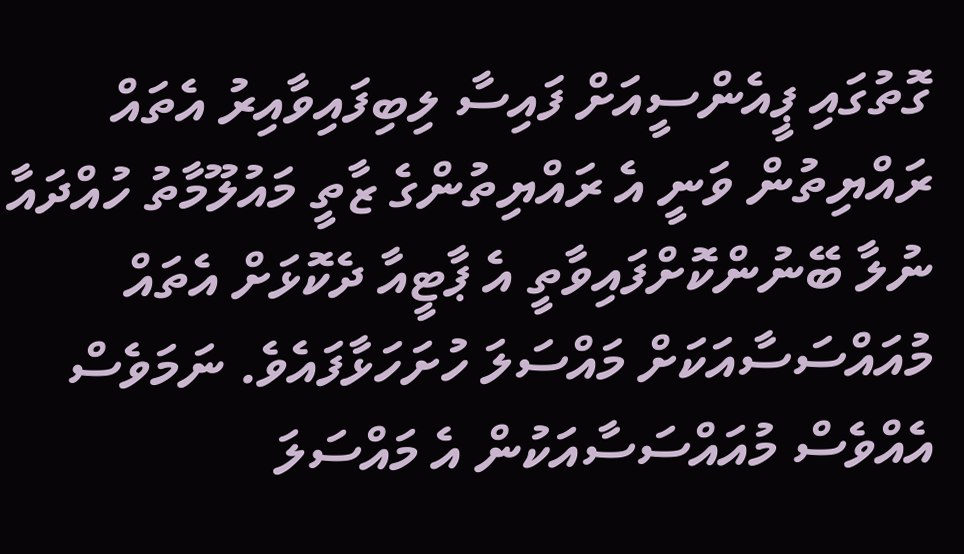ގޮތުގައި ޕީއެންސީއަށް ފައިސާ ލިބިފައިވާއިރު އެތައް ރައްޔިތުން ވަނީ އެ ރައްޔިތުންގެ ޒާތީ މައުލޫމާތު ހުއްދައާ ނުލާ ބޭނުންކޮށްފައިވާތީ އެ ޕާޓީއާ ދެކޮޅަށް އެތައް މުއައްސަސާއަކަށް މައްސަލަ ހުށަހަޅާފައެވެ. ނަމަވެސް އެއްވެސް މުއައްސަސާއަކުން އެ މައްސަލަ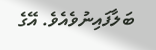ބަލާފައިނުވެއެވެ. އޭގެ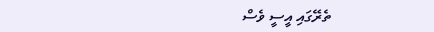ތެރޭގައި އީސީ ވެސް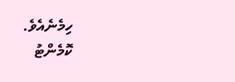ހިމެނެއެވެ.
ކޮމެންޓު